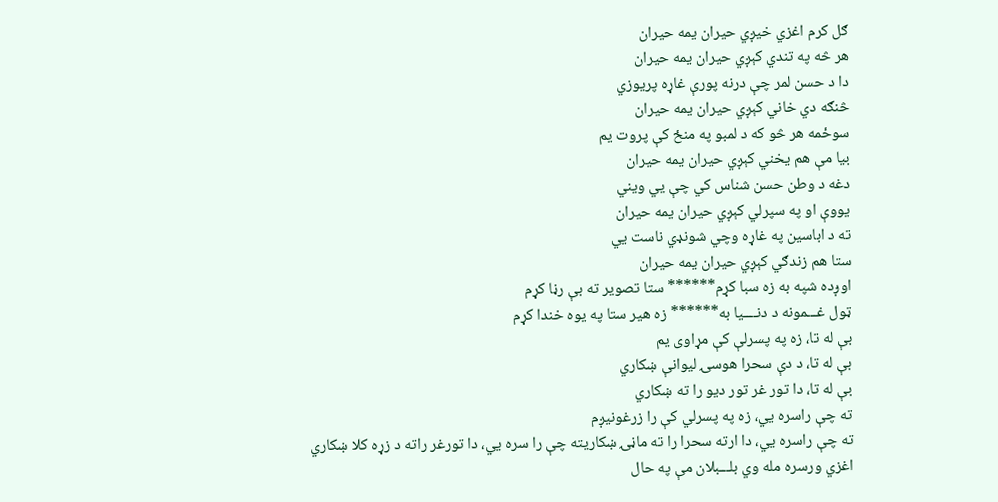ګل کرم اغزي خیږي حیران یمه حیران
هر څه په تندي کېږي حیران یمه حیران
دا د حسن لمر چې درنه پورې غاړه پریوزي
څنګه دي خاني کېږي حیران یمه حیران
سوځمه هر څو که د لمبو په منځ کې پروت یم
بیا مې هم یخني کېږي حیران یمه حیران
دغه د وطن حسن شناس کي چې يي ویني
یووې او په سپرلي کېږي حیران یمه حیران
ته د اباسین په غاړه وچي شونډي ناست یي
ستا هم زندګي کېږي حیران یمه حیران
اوږده شپه به زه سبا کړم****** ستا تصویر ته بې رڼا کړم
ټول غـــمونه د دنــــیا به****** زه هیر ستا په یوه خندا کړم
بې له تا، زه په پسرلې کې مړاوی یم
بې له تا، د دې سحرا هوسۍ لیوانې ښکاري
بې له تا، دا تور غر تور دیو را ته ښکاري
ته چې راسره يي، زه په پسرلي کې را زرغونیږم
ته چې راسره يي، دا ارته سحرا را ته ماڼۍ ښکاريته چې را سره يي، دا تورغر راته د زړه کلا ښکاري
اغزي ورسره مله وي بلـــبلان مې په حال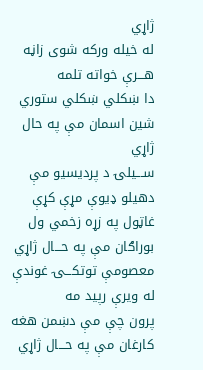ژاړي
له خيله ورکه شوی زاڼه هـــرې خواته تلمه
دا ښکلي ښکلي ستوري شين اسمان مې په حال ژاړي
ســـيلۍ د پرديسيو مې دهيلو ډيوې مړې کړې
غاټول په زړه زخمي ول بوراګان مې په حـــال ژاړي
معصومې توتکـــۍ غوندې له ويرې رپيد مه
پرون چې مې دښمن هغه کارغان مې په حـــال ژاړي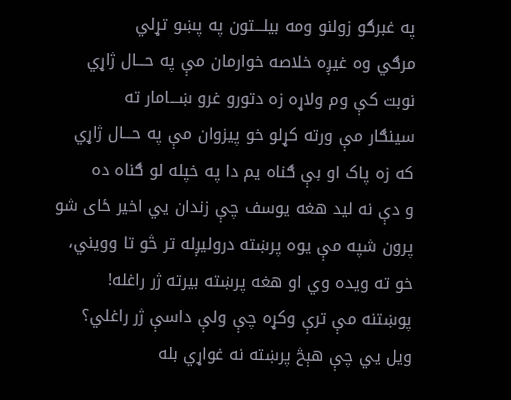په غبرګو زولنو ومه بيلـــتون په پښو تړلي
مرګي وه غيږه خلاصه خوارمان مې په حـــال ژاړي
نوبت کې وم ولاړه زه دتورو غرو ښـــامار ته
سينګار مې ورته کړلو خو پيزوان مې په حـــال ژاړي
که زه پاک او بې ګناه یم دا په خپله لو ګناه ده
و دې نه لید هغه یوسف چې زندان يي اخیر ځای شو
پرون شپه مې یوه پرښته درولیږله تر څو تا وویني، خو ته ویده وي او هغه پرښته بیرته ژر راغله!
پوښتنه مې ترې وکړه چې ولې داسې ژر راغلي؟
ویل يي چې هېڅ پرښته نه غواړي بله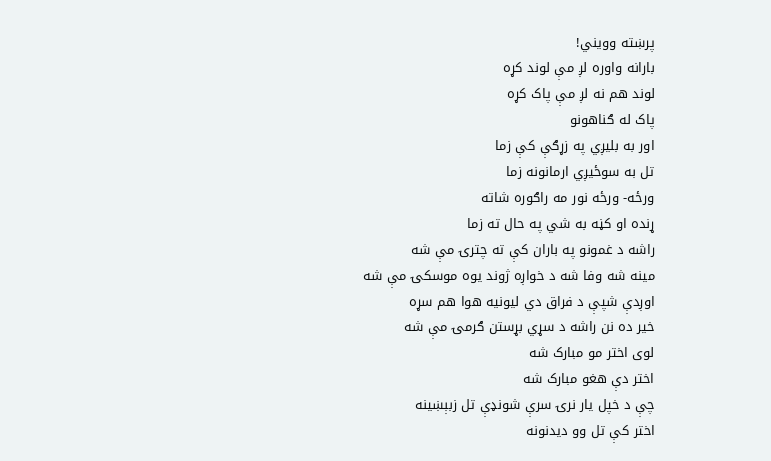پرښته وویني!
بارانه واوره لږ مې لوند کړه
لوند هم نه لږ مې پاک کړه
پاک له ګناهونو
اور به بلیږي په زړګې کې زما
تل به سوځیږي ارمانونه زما
ورځه- ورځه نور مه راګوره شاته
ړنده او کڼه به شي په حال ته زما
راشه د غمونو په باران کې ته چترۍ مې شه
مینه شه وفا شه د خواږه ژوند یوه موسکۍ مې شه
اوږدې شپې د فراق دي لیونیه هوا هم سړه
خیر ده نن راشه د سړي بړستن ګرمۍ مې شه
لوی اختر مو مبارک شه
اختر دې هغو مبارک شه
چې د خپل یار نرۍ سرې شونډې تل زبېښینه
اختر کې تل وو دیدنونه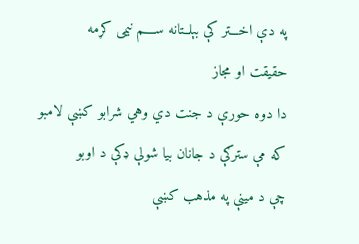په دې اخـــتر کې بېلــتانه ســــم نیمی کړمه
حقیقت او مجاز
دا دوه حورې د جنت دي وهي شرابو کښې لامبو
که مې سترګې د جانان بیا شولې ډکې د اوبو
چې د مینې په مذهب کښې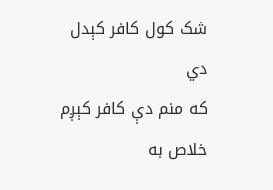شک کول کافر کېدل دي
که منم دې کافر کېږم خلاص به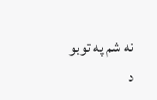نه شم په توبو
د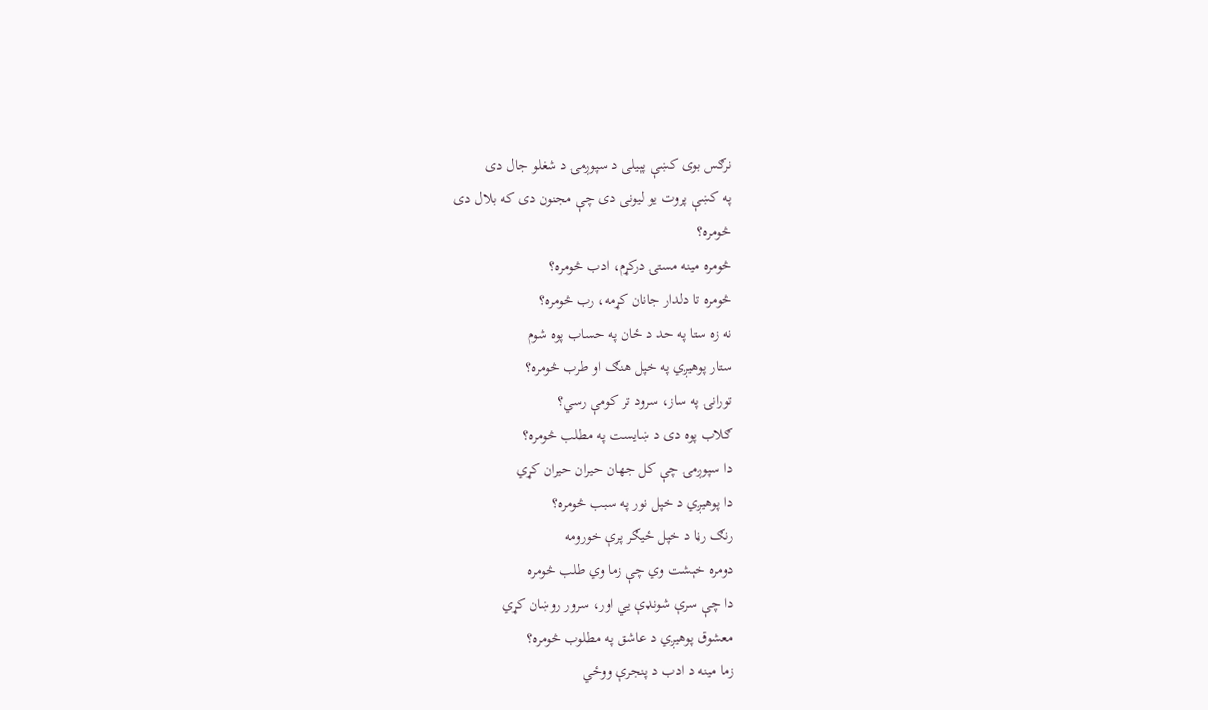نرګس بوی کښې پېیلی د سپوږمۍ د شغلو جال دی
په کښې پروت یو لیونی دی چې مجنون دی که بلال دی
څومره؟
څومره مینه مستۍ درکړم، ادب څومره؟
څومره تا دلدار جانان کړمه، رب څومره؟
نه زه ستا په حد د ځان په حساب پوه شوم
ستار پوهیږي په خپل هنګ او طرب څومره؟
تورانۍ په ساز، سرود تر کومې رسي؟
ګلاب پوه دی د ښایست په مطلب څومره؟
دا سپوږمۍ چې کل جهان حیران حیران کړي
دا پوهیږي د خپل نور په سبب څومره؟
رنګ رڼا د خپل ځیګر پرې خورومه
دومره خېشت وي چې زما وي طلب څومره
دا چې سرې شونډې يي اور، سرور روښان کړي
معشوق پوهیږي د عاشق په مطلوب څومره؟
زما مینه د ادب د پنجرې ووځي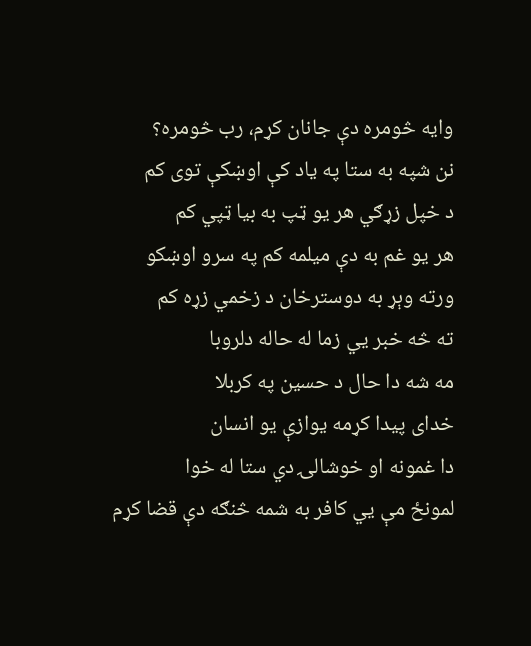وایه څومره دې جانان کړم، رب څومره؟
نن شپه به ستا په یاد کې اوښکې توی کم
د خپل زړګي هر یو ټپ به بیا ټپي کم
هر یو غم به دې میلمه کم په سرو اوښکو
ورته وېړ به دوسترخان د زخمي زړه کم
ته څه خبر یي زما له حاله دلروبا
مه شه دا حال د حسین په کربلا
خدای پیدا کړمه یوازې یو انسان
دا غمونه او خوشالۍ دي ستا له خوا
لمونځ مې یي کافر به شمه څنګه دې قضا کړم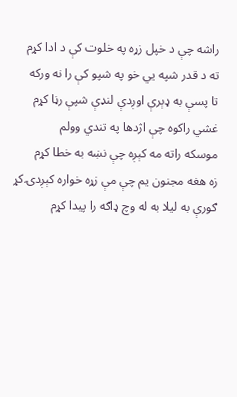راشه چې د خپل زړه په خلوت کې د ادا کړم
ته د قدر شپه یي خو په شپو کې را نه ورکه
تا پسې به ډېرې اوږدې لنډې شپې رڼا کړم
غشي راکوه چې اژدها په تندي وولم
موسکه راته مه کېږه چې نښه به خطا کړم
زه هغه مجنون یم چې مې زړه خواره کېږدۍ کړ
ګورې به لیلا به له وچ ډاګه را پیدا کړم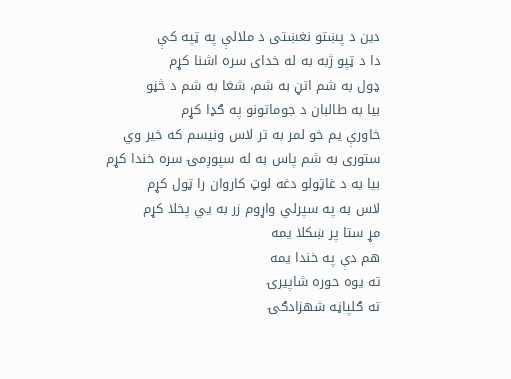دین د پښتو نغښتی د ملالې په ټپه کې
دا د ټپو ژبه به له خدای سره اشنا کړم
ډول به شم اتڼ به شم، شغا به شم د څڼو
بیا به طالبان د جوماتونو په ګډا کړم
خاورې یم خو لمر به تر لاس ونیسم که خیر وي
ستوری به شم پاس به له سپوږمۍ سره خندا کړم
بیا به د غاټولو دغه لوټ کاروان را ټول کړم
لاس به په سپرلي واړوم زر به یي پخلا کړم
مړ ستا پر ښکلا یمه
هم دې په خندا یمه
ته یوه حوره شاپیرۍ
ته ګلپاڼه شهزادګۍ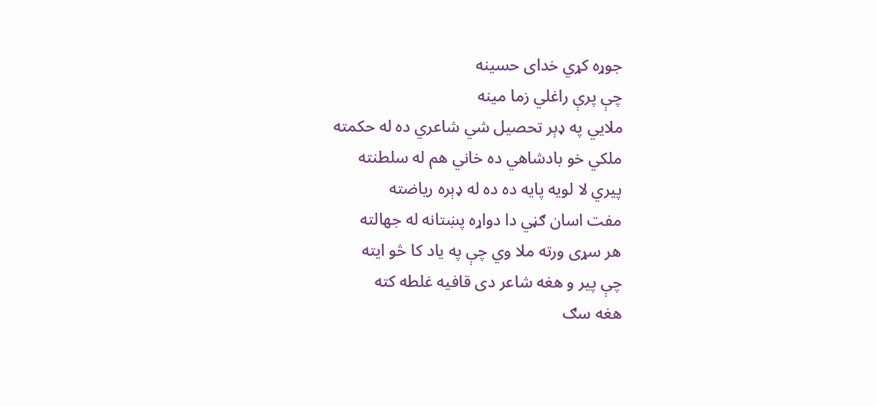جوړه کړي خدای حسینه
چې پرې راغلي زما مینه
ملايي په ډېر تحصیل شي شاعري ده له حکمته
ملکي خو بادشاهي ده خاني هم له سلطنته
پیري لا لویه پایه ده ده له ډېره ریاضته
مفت اسان ګڼي دا دواړه پښتانه له جهالته
هر سړی ورته ملا وي چې په یاد کا څو ایته
چې پیر و هغه شاعر دی قافیه غلطه کته
هغه سګ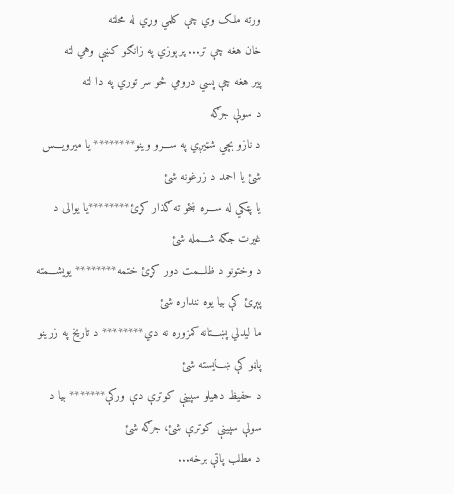ورته ملک وي چې کلمي وړي له محلته
خان هغه چې تر... پرېوزي په زانګو کښې وهي لته
پیر هغه چې پسي درومي څو سر توري په دا لته
د سولې جرګه
د نازو بچي شټيږي په ســـرو وینو******** یا میرویـــس شئ یا احمد د زرغونه شئ
یا پټکي له ســـره ښځو ته ګذار کړئ********یا یوالی د غیرت جګه شـــمله شئ
د وختونو د ظلـــمت دور کړئ ختمه******** یویشـــمته پېړئ کې بیا یوه ننداره شئ
ما لیدلي پښـــتانه کمزوره نه دي******** د تاریخ په زرینو پاڼو کې ښـــایسته شئ
د حفیظ دهیلو سپینې کوترې دې ورکې******* بیا د سولې سپینې کوترې شئ، جرګه شئ
د مطلب پاتې برخه...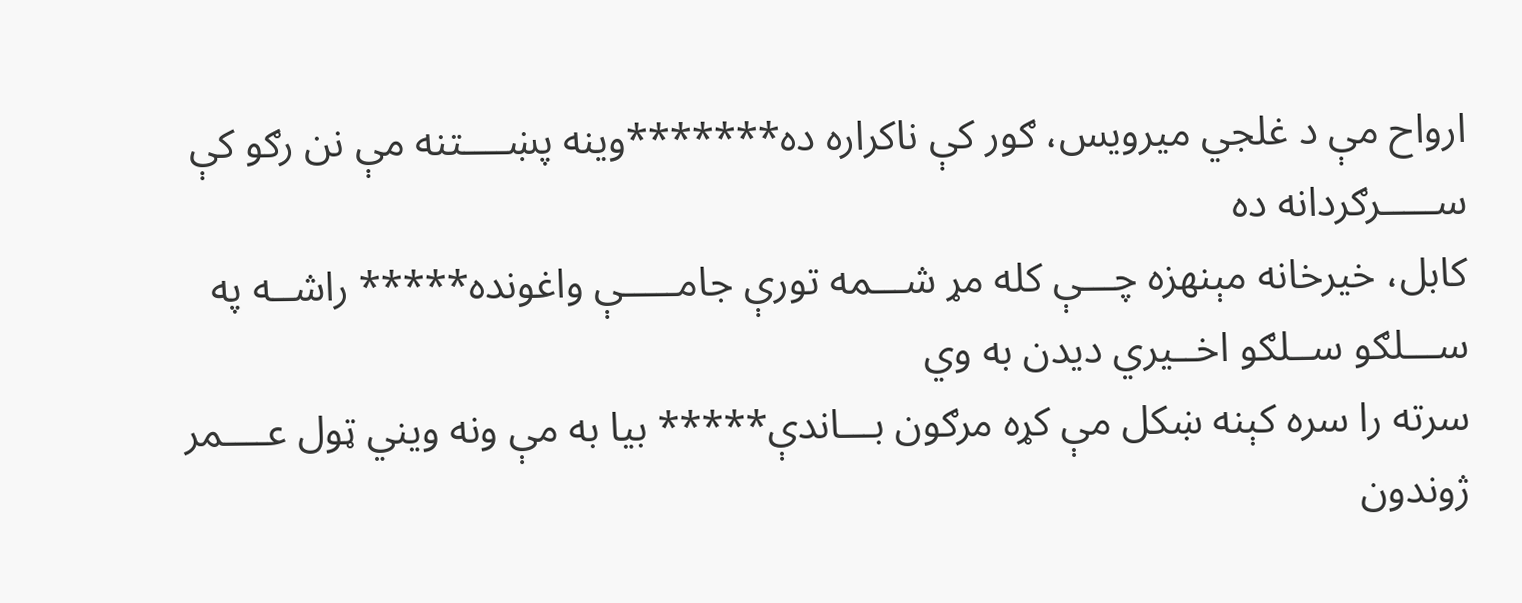ارواح مې د غلجي میرویس، ګور کې ناکراره ده*******وینه پښــــتنه مې نن رګو کې ســـــرګردانه ده
کابل، خیرخانه مېنهزه چـــې کله مړ شـــمه تورې جامـــــې واغونده***** راشــه په ســـلګو ســلګو اخــیري دیدن به وي
سرته را سره کېنه ښکل مې کړه مرګون بـــاندې***** بیا به مې ونه ویني ټول عــــمر ژوندون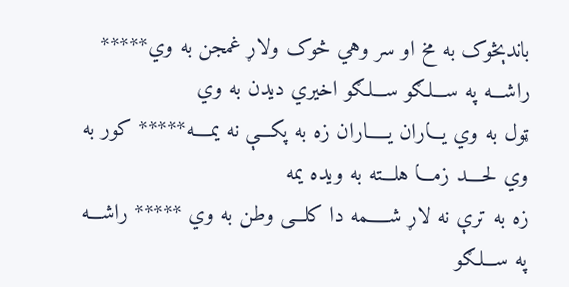باندېڅوک به مخ او سر وهي څوک ولاړ غمجن به وي***** راشـــه په ســـلګو ســـلګو اخیري دیدن به وي
ټول به وي یـــاران یـــــاران زه به پکـــې نه یمــــه***** کور به وي لحــــد زمـــا هلـــته به ویده یمه
زه به ترې نه لاړ شـــــمه دا کلـــی وطن به وي ***** راشـــه په ســـلګو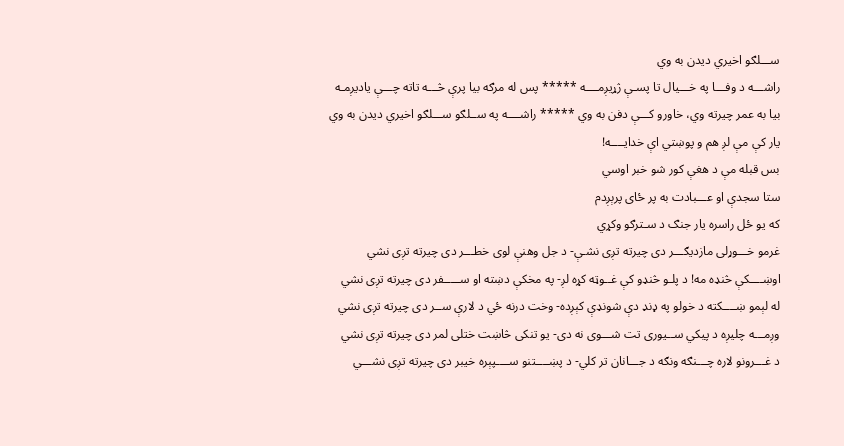ســـلګو اخیري دیدن به وي
راشـــه د وفـــا په خـــیال تا پسـې ژړیږمــــه ***** پس له مرګه بیا پرې څـــه تاته چـــې یادیږمـه
بیا به عمر چیرته وي، خاورو کـــې دفن به وي ***** راشــــه په ســلګو ســـلګو اخیري دیدن به وي
یار کې مې لږ هم و پوښتي اې خدایــــه!
بس قبله مې د هغې کور شو خبر اوسي
ستا سجدې او عـــبادت به پر ځای پرېږدم
که یو ځل راسره یار جنګ د سـترګو وکړي
غرمو خـــوړلی مازدیګـــر دی چیرته تږی نشـې- د جل وهنې لوی خطـــر دی چیرته تږی نشي
اوښــــکې څنډه مه! د پلـو څنډو کې غــوټه کړه لږ- په مخکې دښته او ســـــفر دی چیرته تږی نشي
له لېمو ښــــکته د خولو په ډنډ دې شونډې کېږده- وخت درنه ځي د لارې ســر دی چیرته تږی نشي
وږمـــه چلیږه د پیکي ســیوری تت شـــوی نه دی- یو تنکی څاښت ختلی لمر دی چیرته تږی نشي
د غـــرونو لاره چـــنګه ونګه د جـــانان تر کلي- د پښــــتنو ســــپېره خیبر دی چیرته تږی نشـــي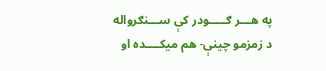په هـــر ګـــــودر کې ســـنګرواله د زمزمو چینې- هم میکــــده او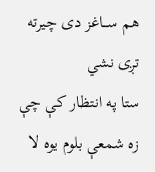هم ســـاغز دی چیرته تږی نشي
ستا په انتظار کې چې زه شمعې بلوم یوه لا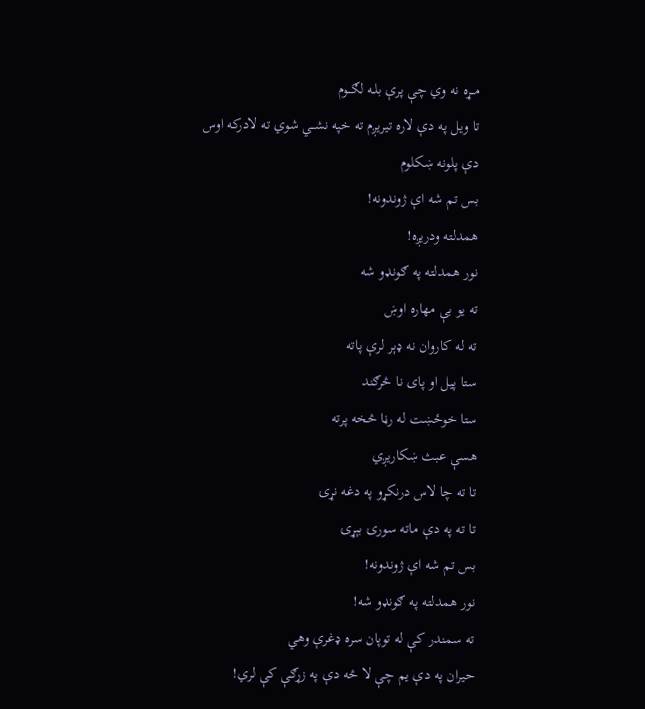مــړه نه وي چې پرې بلـه لګــوم
تا ویل په دې لاره تیریږم ته خپه نشــي شوي ته لادرکه اوس دې پلونه ښکلوم
بس تم شه اې ژوندونه!
همدلته ودریږه!
نور همدلته په ګونډو شه
ته یو بې مهاره اوښ
ته له کاروان نه ډېر لرې پاته
ستا پیل او پای نا څرګند
ستا خوځښت له رڼا څخه پرته
هسې عبث ښکاريږي
تا ته چا لاس درنکړو په دغه نړۍ
تا ته په دې ماته سورۍ بېړۍ
بس تم شه اې ژوندونه!
نور همدلته په ګونډو شه!
ته سمندر کې له توپان سره ډغرې وهي
حیران په دې یم چې لا څه دې په زړګې کې لري!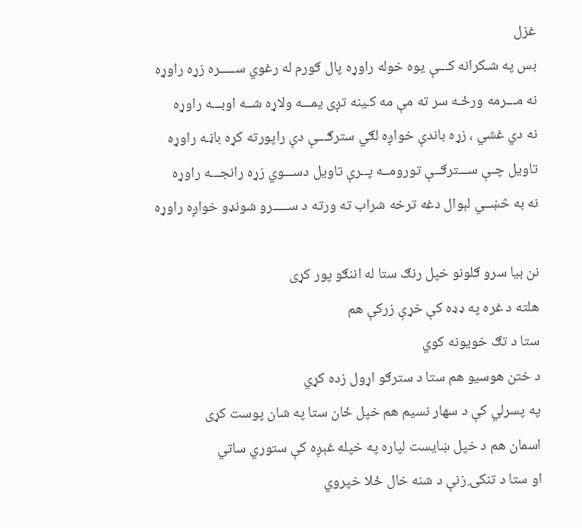غزل
بس په شـکرانه کـــې يوه خوله راوړه پال ګورم له رغوي ســـــره زړه راوړه
نه مـــرمه ورځـه سر ته مې مه كـينه تږی يمـــه ولاړه شــه اوبـــه راوړه
نه دي غشي ، زړه باندې خواږه لګي سترګـــې دې راپورته کړه باڼـه راوړه
تاويل چـې ســـترګــې تورومــه پــرې تاويل دســـوي زړه رانجـــه راوړه
نه به څښــي لېوال دغه ترخه شراب ته ورته د ســـــرو شونډو خواږه راوړه

نن بیا سرو ګلونو خپل رنګ ستا له اننګو پور کړی
هلته د غره په ډډه کې خړې زرکې هم
ستا د تګ خویونه کوي
د ختن هوسیو هم ستا د سترګو اړول زده کړي
په پسرلي کې د سهار نسیم هم خپل ځان ستا په شان پوست کړی
اسمان هم د خپل ښایست لپاره په خپله غېږه کې ستوري ساتي
او ستا د تنکۍ زنې د شنه خال ځلا خپروي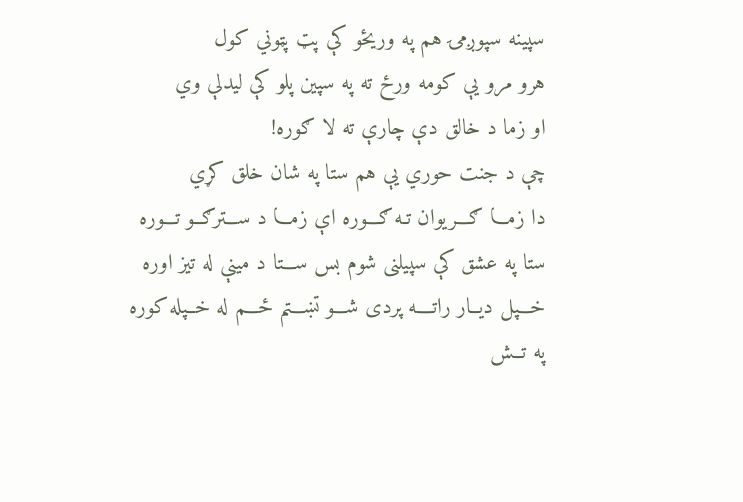سپینه سپوږمۍ هم په وریځو کې پټ پټوني کول
هرو مرو یې کومه ورځ ته په سپین پلو کې لیدلې وي
او زما د خالق دې چارې ته لا ګوره!
چې د جنت حوري یې هم ستا په شان خلق کړي
دا زمـــا ګـــریوان تـه ګـــوره اې زمـــا د ســـترګــو تـــوره
ستا په عشق کې سپیلنی شوم بس ســـتا د مینې له تیز اوره
خـــپل دیــار راتــــه پردی شـــو تښـــتم ځـــم له خــپله کوره
په تــش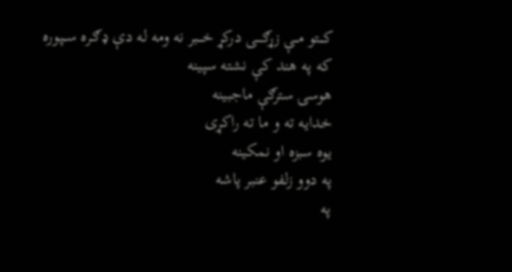کـــتو مــې زړګــــی درکړ خـــبر نه ومه له دې ډګـره ســپوره
که په هند کې نشته سپینه
هوسۍ سترګې ماجبینه
خدایه ته و ما ته راکړی
یوه سبزه او نمکینه
په دوو زلفو عنبر پاشه
په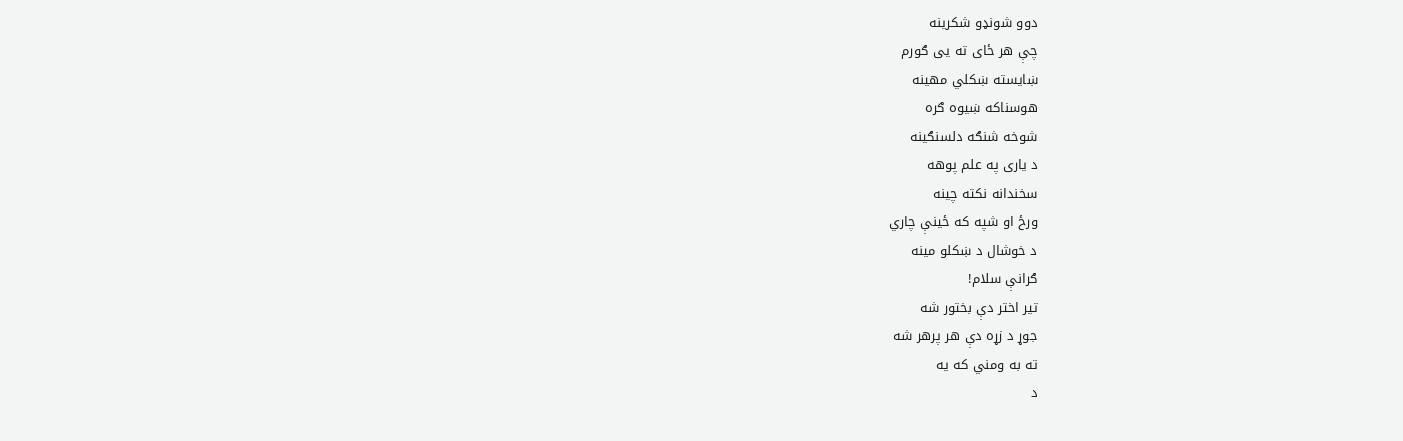دوو شونډو شکرینه
چې هر ځای ته یی ګورم
ښایسته ښکلي مهینه
هوسناکه ښیوه ګره
شوخه شنګه دلسنګینه
د یاری په علم پوهه
سخندانه نکته چینه
ورځ او شپه که ځینې چاري
د خوشال د ښکلو مینه
ګرانې سلام!
تیر اختر دې بختور شه
جوړ د زړه دې هر پرهر شه
ته به ومني که یه
د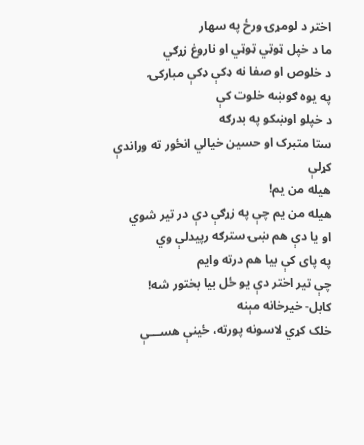اختر د لومړۍ ورځ په سهار
ما د خپل ټوټي ټوټي او ناروغ زړګي
د خلوص او صفا نه ډکې ډکې مبارکۍ
په یوه ګوښه خلوت کې
د خپلو اوښکو په بدرګه
ستا متبرک او حسین خیالي انځور ته وړاندې کړلې
هیله من یم!
هیله من یم چې په زړګې دې در تیر شوي
او یا دې هم ښۍ سترګه رپیدلې وي
په پای کې بیا هم درته وایم
چې تیر اختر دې یو ځل بیا بختور شه!
کابل- خیرخانه مېنه
خلک کړي لاسونه پورته، ځینې هســـې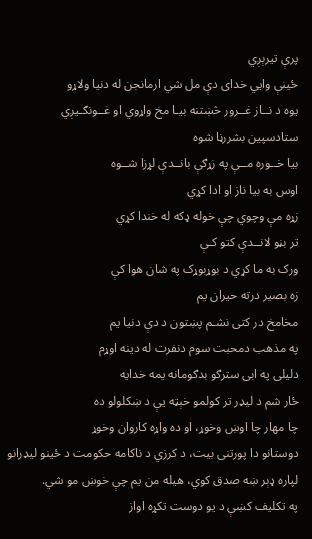پرې تیرېږي
ځینې وايي خدای دې مل شي ارمانجن له دنیا ولاړو
یوه د نــاز غــرور څښتنه بیـا مخ واړوي او غــونګـیږي
ستادسپین بشررڼا شوه
بیا خــوره مــې په زړګې بانــدې لړزا شــوه
اوس به بیا ناز او ادا کړي
زړه مې وچوي چې خوله ډکه له خندا کړي
تر بڼو لانــدې کتو کـې
ورک به ما کړي د بوړبوړک په شان هوا کې
زه بصیر درته حیران یم
مخامخ در کتی نشـم پښتون د دې دنیا یم
په مذهب دمحبت سوم دنفرت له دينه اوړم
دليلی په ابى سترګو بدګومانه يمه خدايه
ځار شم د ليډر تر کولمو خېټه يې د ښکلولو ده
چا مهار چا اوښ وخوړ، او ده واړه کاروان وخوړ
دوستانو دا پورتنی بیت، د کرزي د ناکامه حکومت د ځینو لیډرانو لپاره ډېر ښه صدق کوي، هیله من یم چې خوښ مو شي.
په تکليف کښې د يو دوست تکړه اواز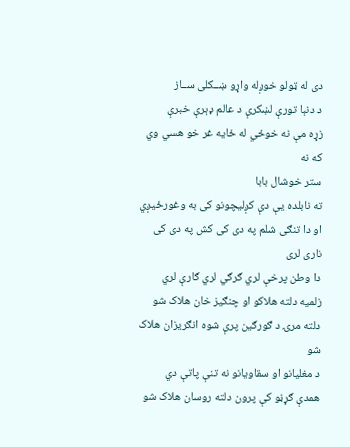دى له ټولو خوږله واړو ښــکلى ســاز
د دنېا تورې لښکرې د عالم ډېرې خبرې
زړه مې نه خوځي له ځایه غر خو هسي وي که نه
ستر خوشال بابا
ته نابلده یې دې کږلیچونو کی به وغورځیږي
او دا تنګی شلم په دی کی کش په دی کی ناری لری
دا وطن پرخې لري ګرګي لري ګارې لري
زلمیه دلته هلاکو او چنګیز خان هلاک شو
دلته مرۍ د ګورګین پرې شوه انګریزان هلاک شو
د مغلیانو او سقاویانو نه تنې پاتې دي
همدې ګړڼو کې پرون دلته روسان هلاک شو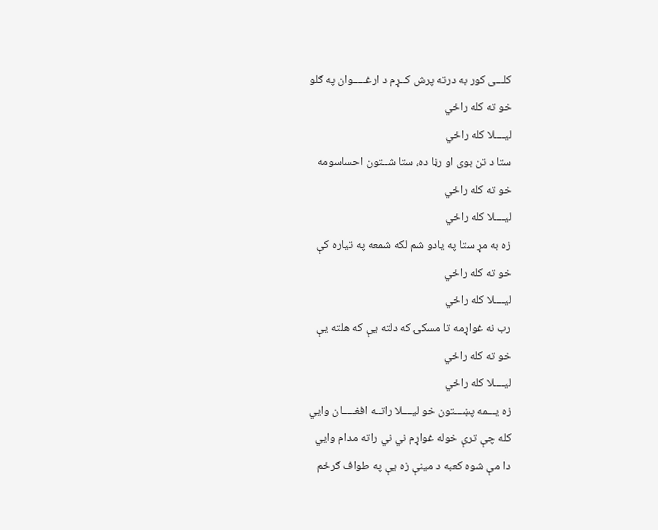کلـــی کور به درته پرش کــړم د ارغـــــوان په ګلو
خو ته کله راځي
لیــــلا کله راځي
ستا د تن بوی او رڼا ده، ستا شــتون احساسومه
خو ته کله راځي
لیــــلا کله راځي
زه به مړ ستا په یادو شم لکه شمعه په تیاره کې
خو ته کله راځي
لیــــلا کله راځي
رب نه غواړمه تا مسکۍ که دلته یې که هلته یې
خو ته کله راځي
لیــــلا کله راځي
زه یـــمه پښـــتون خو لیــــلا راتــه افغـــــان وايي
کله چې ترې خوله غواړم ني ني راته مدام وايي
دا مې شوه کعبه د مینې زه یې په طواف ګرځم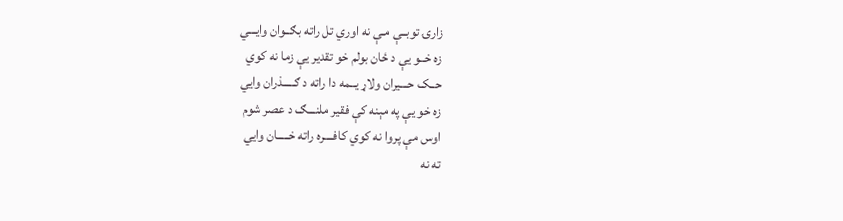زارۍ توبــې مـې نه اوري تل راته بګــوان وايـــي
زه خــو یې د ځان بولم خو تقدیر یې زما نه کوي
حــک حـــیران ولاړ یــمه دا راته د ګـــــذران وايي
زه خو یې په مېنه کې فقیر ملنـــګ د عصر شوم
اوس مې پروا نه کوي کافــــره راته خـــــان وايي
ته نه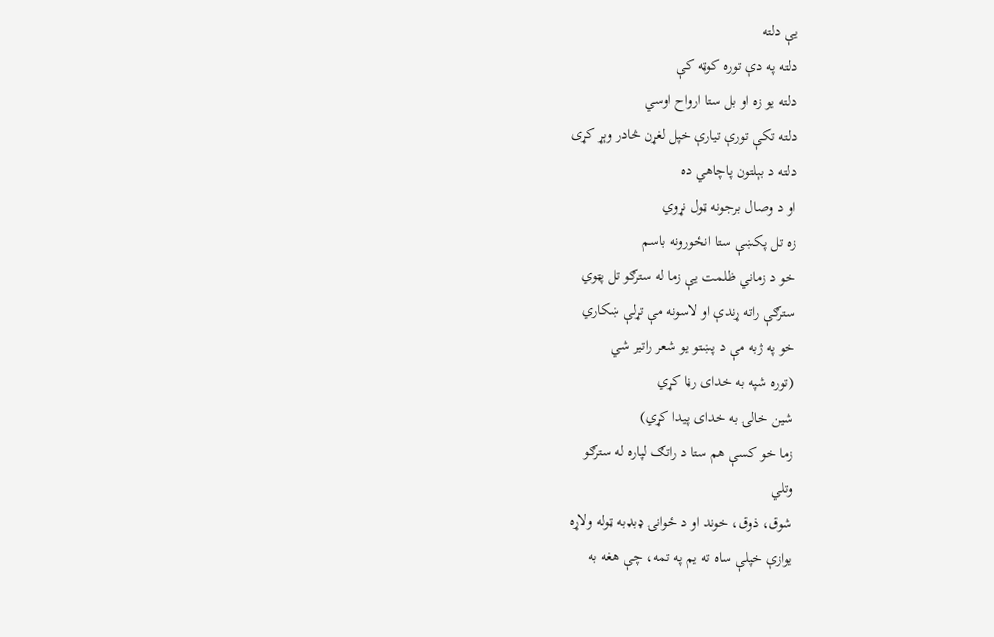یې دلته
دلته په دې توره کوټه کې
دلته یو زه او بل ستا ارواح اوسي
دلته تکې تورې تیارې خپل لغړن څادر وېړ کړی
دلته د بېلتون پاچاهي ده
او د وصال برجونه ټول نړوي
زه تل پکښې ستا انځورونه باسم
خو د زماني ظلمت یې زما له سترګو تل پټوي
سترګې راته ړندې او لاسونه مې تړلې ښکاري
خو په ژبه مې د پښتو یو شعر راتیر شي
(توره شپه به خدای رڼا کړي
شین خالۍ به خدای پیدا کړي)
زما خو کسې هم ستا د راتګ لپاره له سترګو
وتلي
شوق، ذوق، خوند او د ځوانۍ ډبډبه ټوله ولاړه
یوازې خپلې ساه ته یم په تمه، چې هغه به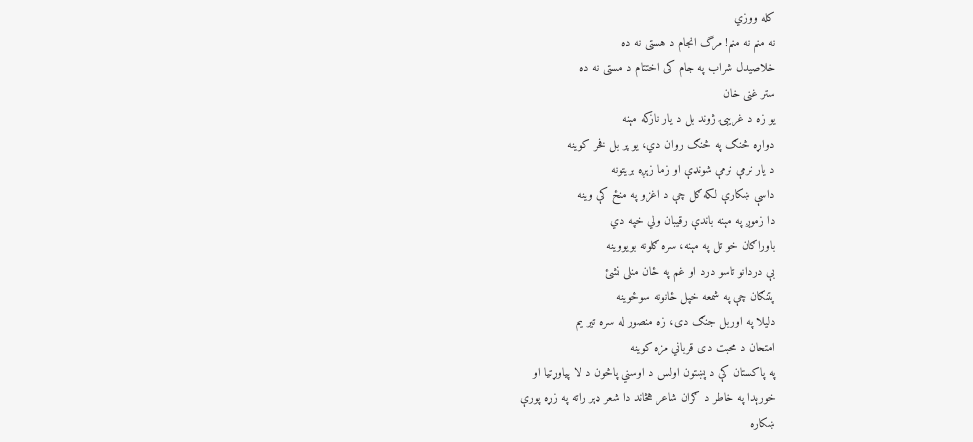کله ووزي
نه منم نه منم! مرگ انجام د هستی نه ده
خلاصیدل شراب په جام کی اختتام د مستی نه ده
ستر غنی خان
يو زه د غريبۍ ژوند بل د يار نازكه مېنه
دواړه څنګ په څنګ روان دي، يو پر بل فخر كوينه
د يار نرمې نرمې شونډې او زما زېږه بريتونه
داسې ښكارې لكه ګل چې د اغزو په منځ كې وينه
دا زموږ په مېنه باندې رقيبان ولي خپه دي
باوراګان خو تل په مېنه، سره ګلونه بويووينه
بې دردانو تاسو درد او غم په ځان منلى نشئ
پتنګان چې په شمعه خپل ځانونه سوځوينه
دليلا په اوربل جنګ دى، زه منصور له سره تير يم
امتحان د محبت دى قرباني مزه كوينه
په پاکستان کې د پښتون اولس د اوسني پاڅون د لا پیاوړتیا او
خورېدا په خاطر د ګران شاعر هڅاند دا شعر ډېر راته په زړه پورې
ښکاره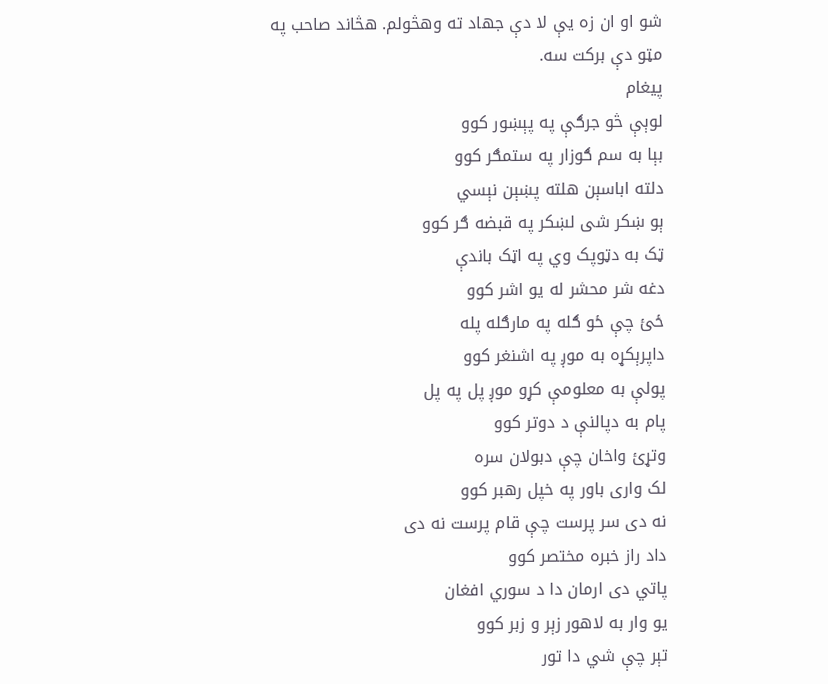شو او ان زه یې لا دې جهاد ته وهڅولم. هڅاند صاحب په
مټو دې برکت سه.
پیغام
لوېې څو جرګې په پېښور کوو
بېا به سم ګوزار په ستمګر کوو
دلته اباسېن هلته پښېن نېسي
ېو ښکر شی لښکر په قبضه ګر کوو
ټک به دټوپک وي په اټک باندې
دغه شر محشر له يو اشر کوو
ځئ چې ځو ګله په مارګله پله
داپرېکړه به موږ په اشنغر کوو
پولې به معلومې کړو موږ پل په پل
پام به دپالنې د دوتر کوو
وتړئ واخان چې دبولان سره
لک واری باور په خپل رهبر کوو
نه دی سر پرست چې قام پرست نه دی
داد راز خبره مختصر کوو
پاتي دی ارمان دا د سوري افغان
يو وار به لاهور زېر و زبر کوو
تېر چې شي دا تور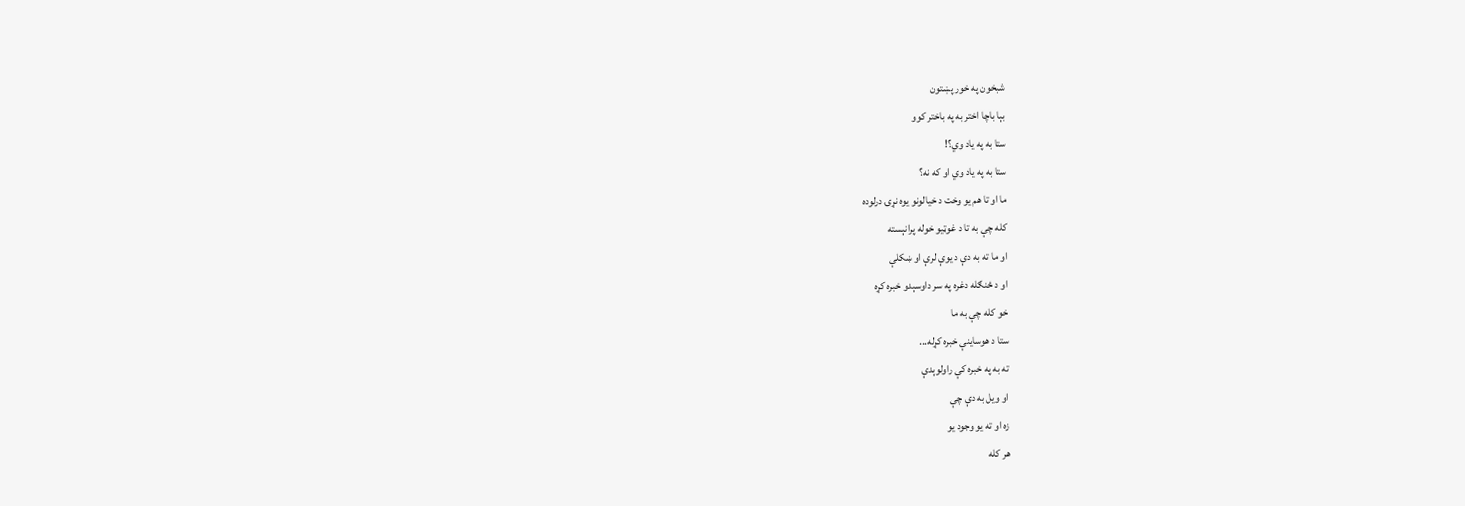شبخون په خور پښتون
بېا باچا اختر به په باختر کوو
ستا به په یاد وي؟!
ستا به په ياد وي او که نه؟
ما او تا هم يو وخت د خيالونو يوه نړۍ درلوده
کله چې به تا د غوټيو خوله پرانېسته
او ما ته به دې د يوې لرې او ښکلې
او د ځنګله دغره په سر داوسېدو خبره کړه
خو کله چې به ما
ستا د هوساينې خبره کړله...
ته به په خبره کې راولوېدې
او ويل به دې چې
زه او ته يو وجود يو
هر کله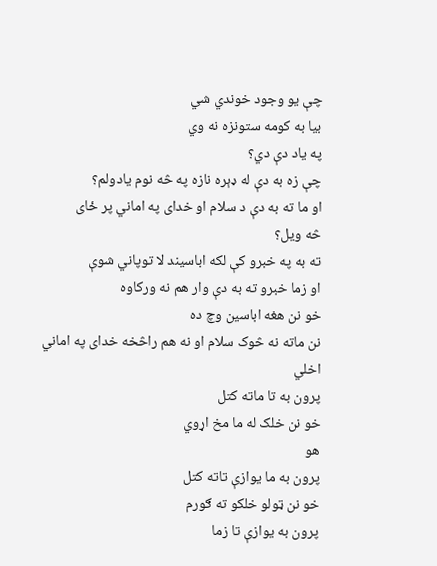چې يو وجود خوندي شي
بيا به کومه ستونزه نه وي
په ياد دې دي؟
چې زه به دې له ډېره نازه په څه نوم يادولم؟
او ما ته به دې د سلام او خدای په اماني پر ځای
څه ويل؟
ته به په خبرو کې لکه اباسيند لا توپاني شوې
او زما خبرو ته به دې وار هم نه ورکاوه
خو نن هغه اباسين وچ ده
نن ماته نه څوک سلام او نه هم راڅخه خدای په اماني اخلي
پرون به تا ماته کتل
خو نن خلک له ما مخ اړوي
هو
پرون به ما يوازې تاته کتل
خو نن ټولو خلکو ته ګورم
پرون به يوازې تا زما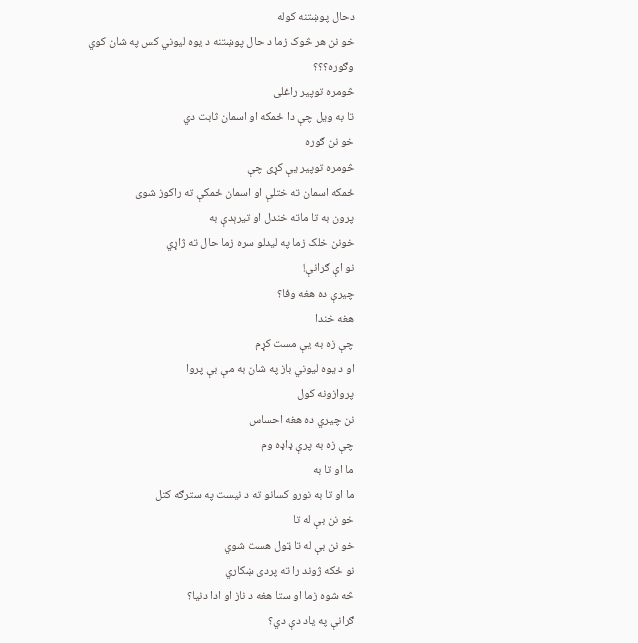دحال پوښتنه کوله
خو نن هر څوک زما د حال پوښتنه د يوه ليوني کس په شان کوي
وګوره؟؟؟
څومره توپير راغلی
تا به ويل چې دا ځمکه او اسمان ثابت دي
خو نن ګوره
څومره توپير يې کړی چې
ځمکه اسمان ته ختلې او اسمان ځمکې ته راکوز شوی
پرون به تا ماته خندل او تيرېدې به
خونن خلک زما په ليدلو سره زما حال ته ژاړي
نو اې ګرانې!
چيرې ده هغه وفا؟
هغه خندا
چې زه به يې مست کړم
او د يوه ليوني باز په شان به مې بې پروا
پروازونه کول
نن چيري ده هغه احساس
چې زه به پرې ډاډه وم
ما او تا به
ما او تا به نورو کسانو ته د نيست په سترګه کتل
خو نن بې له تا
خو نن بې له تا ټول هست شوي
نو ځکه ژوند را ته پردی ښکاري
څه شوه زما او ستا هغه د ناز او ادا دنيا؟
ګرانې په ياد دې دي؟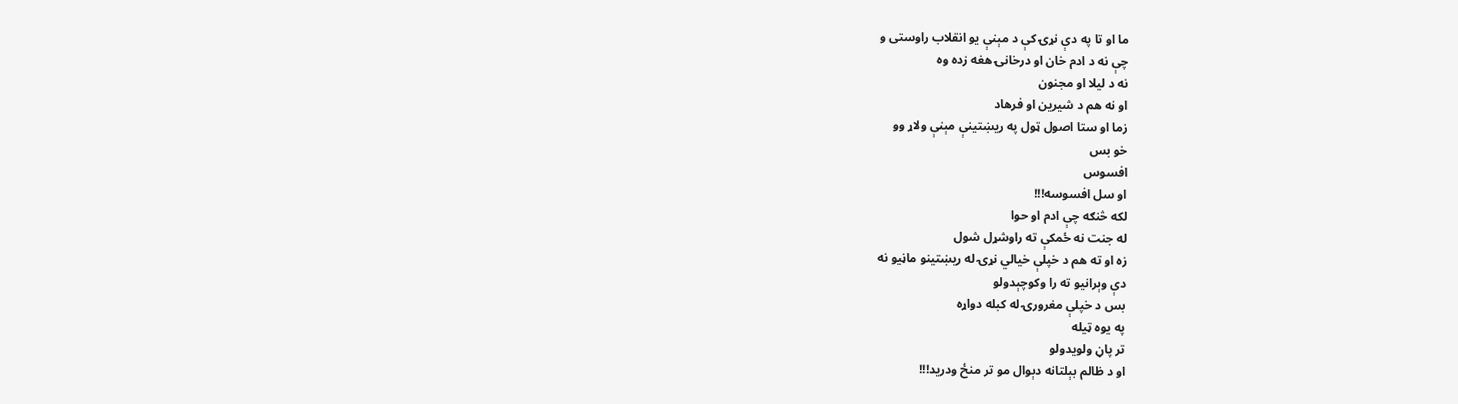ما او تا په دې نړۍ کې د مېنې يو انقلاب راوستی و
چې نه د ادم خان او درخانۍ هغه زده وه
نه د ليلا او مجنون
او نه هم د شيرين او فرهاد
زما او ستا اصول ټول په ريښتينې مېنې ولاړ وو
خو بس
افسوس
او سل افسوسه!!!
لکه څنګه چې ادم او حوا
له جنت نه ځمکې ته راوشړل شول
زه او ته هم د خپلې خيالي نړۍ له ريښتينو ماڼيو نه
دې وېرانيو ته را وکوچېدولو
بس د خپلې مغرورۍ له کبله دواړه
په يوه ټيله
تر پاڼ ولويدولو
او د ظالم بېلتانه دېوال مو تر منځ ودريد!!!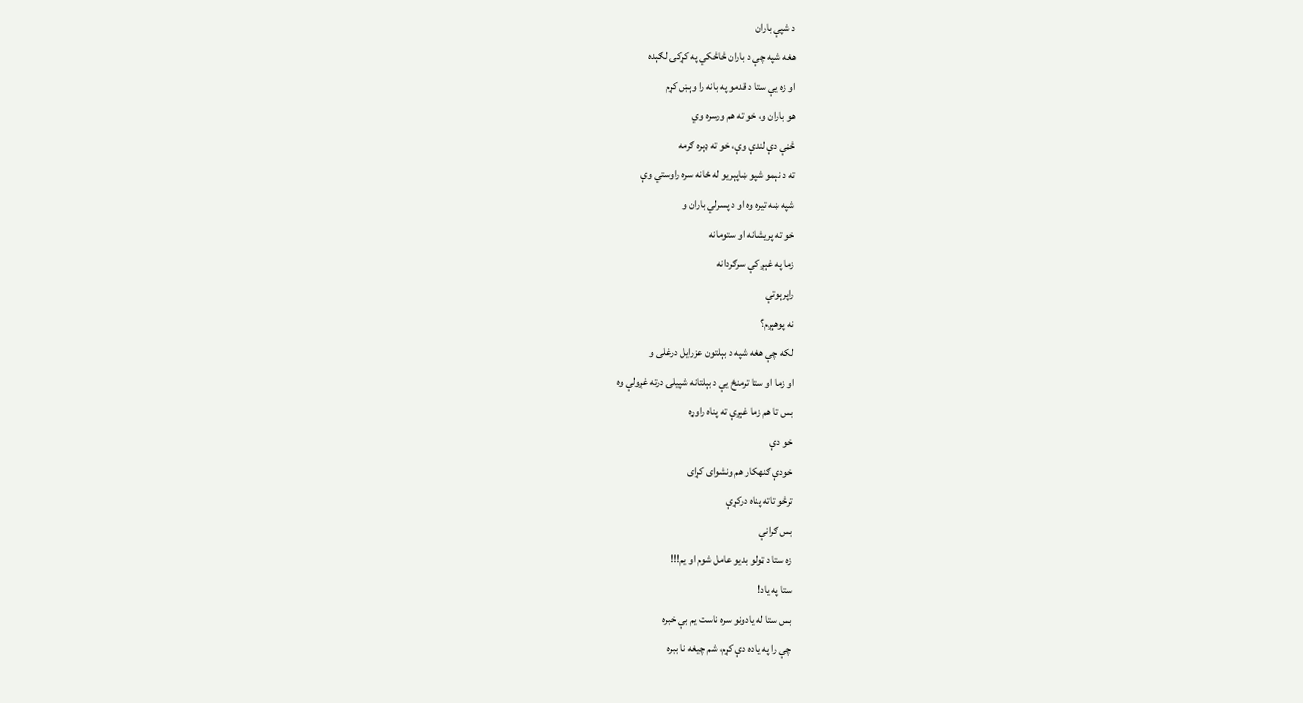د شپې باران
هغه شپه چې د باران څاڅکي په کړکۍ لګېده
او زه يې ستا د قدمو په بانه را وېښ کړم
هو باران و، خو ته هم ورسره وي
څڼې دې لندې وې، خو ته ډېره ګرمه
ته د نېمو شپو ښاپېريو له ځانه سره راوستي وې
شپه ښه تيره وه او د پسرلي باران و
خو ته پريشانه او ستومانه
زما په غېږ کې سرګردانه
راپرېوتې
نه پوهېږم؟
لکه چې هغه شپه د بېلتون عزرايل درغلی و
او زما او ستا ترمنځ يې د بېلتانه شپيلۍ درته غږولې وه
بس تا هم زما غېږې ته پناه راوړه
خو دې
خودې ګنهکار هم ونشوای کړای
ترڅو تاته پناه درکړې
بس ګرانې
زه ستا د ټولو بديو عامل شوم او يم!!!
ستا په یاد!
بس ستا له يادونو سره ناست يم بې خبره
چې را په ياده دې کړم، شم چيغه نا ببره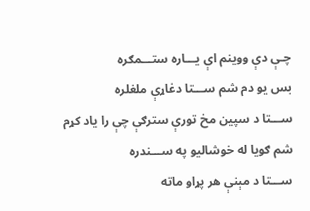چـې دې ووينم اې يـــاره ستـــمګره
بس يو دم شم ســـتا دغاړې ملغلره
ســـتا د سپين مخ تورې سترګې چې را ياد کړم
شم ګويا له خوشاليو په ســـندره
ســـتا د مېنې هر پړاو ماته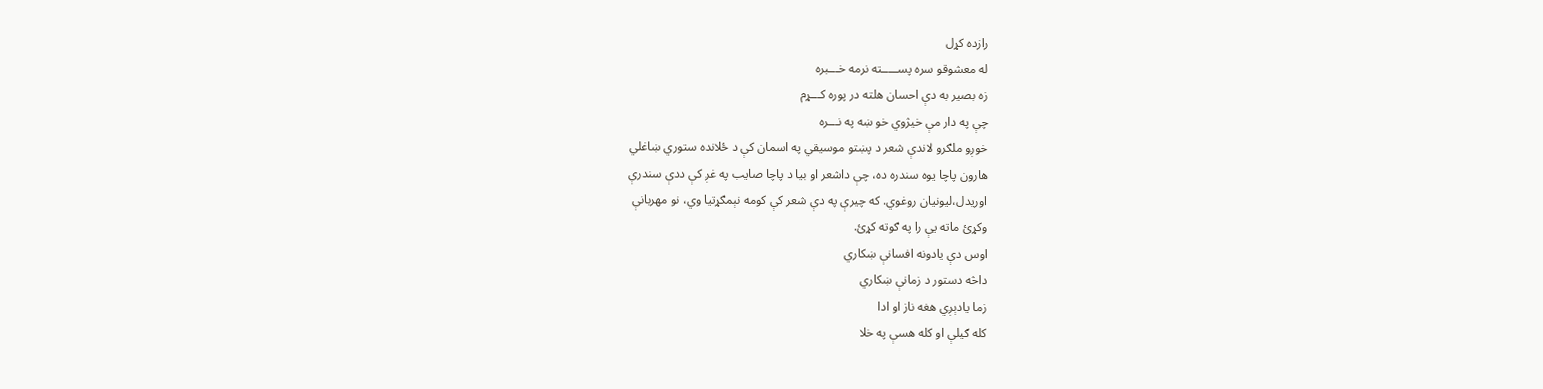رازده کړل
له معشوقو سره پســـــته نرمه خـــبره
زه بصير به دې احسان هلته در پوره کـــړم
چې په دار مې خيژوي خو ښه په نـــره
خوږو ملګرو لاندې شعر د پښتو موسيقي په اسمان کې د ځلانده ستوري ښاغلي
هارون پاچا يوه سندره ده، چې داشعر او بيا د پاچا صايب په غږ کې ددې سندرې
اوريدل،ليونيان روغوي. که چيرې په دې شعر کې کومه نېمګړتيا وي، نو مهربانې
وکړئ ماته يې را په ګوته کړئ.
اوس دې يادونه افسانې ښکاري
داڅه دستور د زمانې ښکاري
زما يادېږي هغه ناز او ادا
کله ګيلې او کله هسې په خلا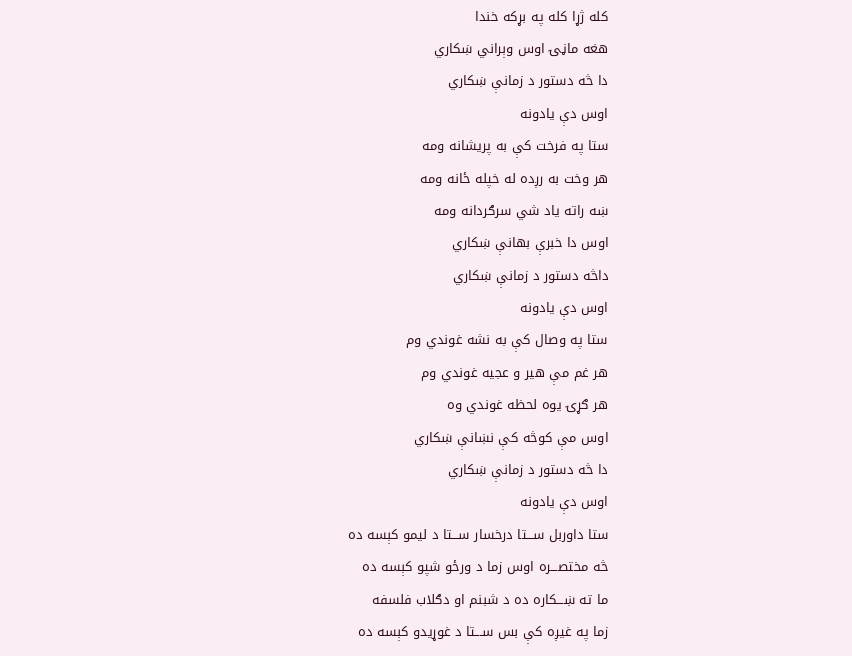کله ژړا کله په بړکه خندا
هغه ماڼۍ اوس وېراني ښکاري
دا څه دستور د زمانې ښکاري
اوس دې يادونه
ستا په فرخت کې به پريشانه ومه
هر وخت به رږده له خپله ځانه ومه
ښه راته ياد شي سرګردانه ومه
اوس دا خبرې بهانې ښکاري
داڅه دستور د زمانې ښکاري
اوس دې يادونه
ستا په وصال کې به نشه غوندي وم
هر غم مې هير و عجيه غوندي وم
هر ګړۍ يوه لحظه غوندي وه
اوس مې کوڅه کې نښانې ښکاري
دا څه دستور د زمانې ښکاري
اوس دې يادونه
ستا داوربل ســـتا درخسار ســـتا د ليمو کېسه ده
څه مختصـــره اوس زما د ورځو شپو کېسه ده
ما ته ښـــکاره ده د شبنم او دګلاب فلسفه
زما په غيږه کې بس ســـتا د غوړيدو کېسه ده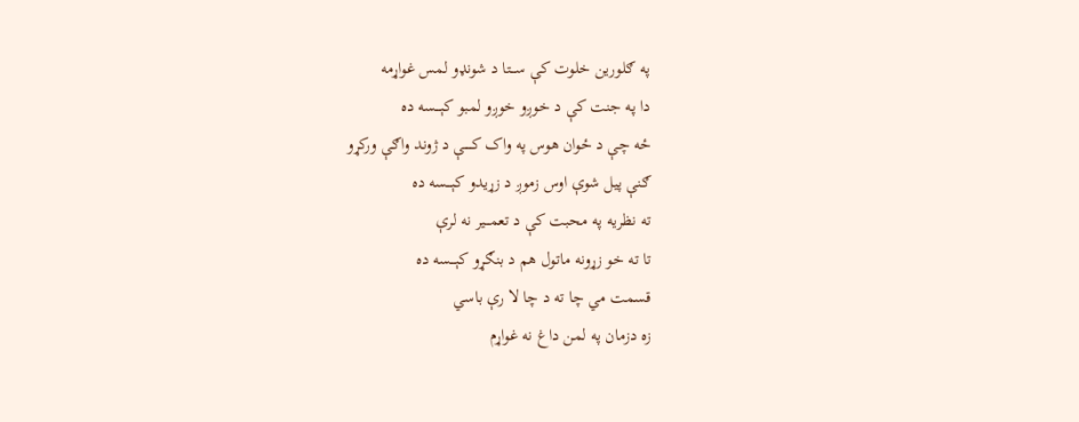په ګلورين خلوت کې ســـتا د شونډو لمس غواړمه
دا په جنت کې د خوږو خوږو لمبو کېـــسه ده
ځه چې د ځوان هوس په واک کـــــې د ژوند واګې ورکړو
ګنې پيل شوې اوس زموږ د زړيدو کېـــسه ده
ته نظريه په محبت کې د تعمـــير نه لرې
تا ته خو زړونه ماتول هم د بنګړو کېـــسه ده
قسمت مي چا ته د چا لا رې باسي
زه دزمان په لمن داغ نه غواړم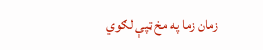زمان زما په مخ ټپې لګوي